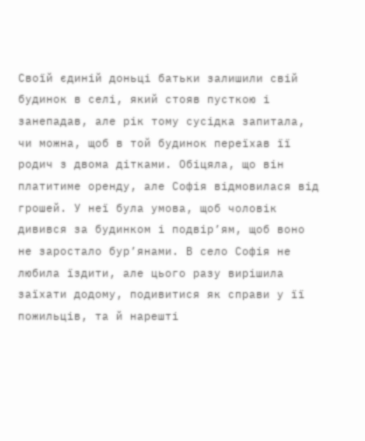Своїй єдиній доньці батьки залишили свій будинок в селі, який стояв пусткою і занепадав, але рік тому сусідка запитала, чи можна, щоб в той будинок переїхав її родич з двома дітками. Обіцяла, що він платитиме оренду, але Софія відмовилася від грошей. У неї була умова, щоб чоловік дивився за будинком і подвір’ям, щоб воно не заростало бур’янами. В село Софія не любила їздити, але цього разу вирішила заїхати додому, подивитися як справи у її пожильців, та й нарешті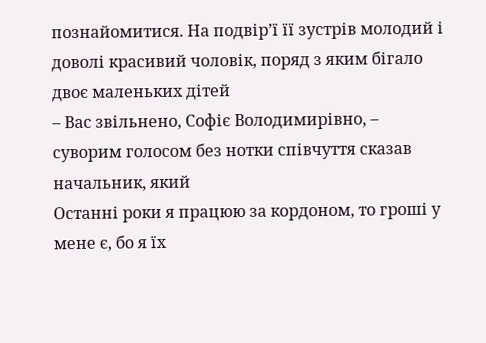познайомитися. На подвір’ї її зустрів молодий і доволі красивий чоловік, поряд з яким бігало двоє маленьких дітей
– Вас звільнено, Софіє Володимирівно, – суворим голосом без нотки співчуття сказав начальник, який
Останні роки я працюю за кордоном, то гроші у мене є, бо я їх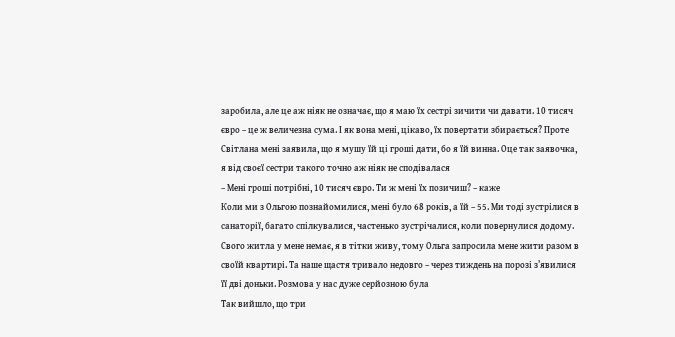заробила, але це аж ніяк не означає, що я маю їх сестрі зичити чи давати. 10 тисяч євро – це ж величезна сума. І як вона мені, цікаво, їх повертати збирається? Проте Світлана мені заявила, що я мушу їй ці гроші дати, бо я їй винна. Оце так заявочка, я від своєї сестри такого точно аж ніяк не сподівалася
– Мені гроші потрібні, 10 тисяч євро. Ти ж мені їх позичиш? – каже
Коли ми з Ольгою познайомилися, мені було 68 років, а їй – 55. Ми тоді зустрілися в санаторії, багато спілкувалися, частенько зустрічалися, коли повернулися додому. Свого житла у мене немає, я в тітки живу, тому Ольга запросила мене жити разом в своїй квартирі. Та наше щастя тривало недовго – через тиждень на порозі з’явилися її дві доньки. Розмова у нас дуже серйозною була
Так вийшло, що три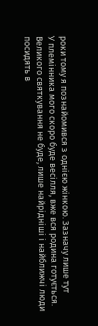роки тому я познайомився з однією жінкою. Зазначу лише тут
У племінника мого скоро буде весілля, вже вся родина готується. Великого святкування не буде, лише найрідніші і найближчі люди посидять в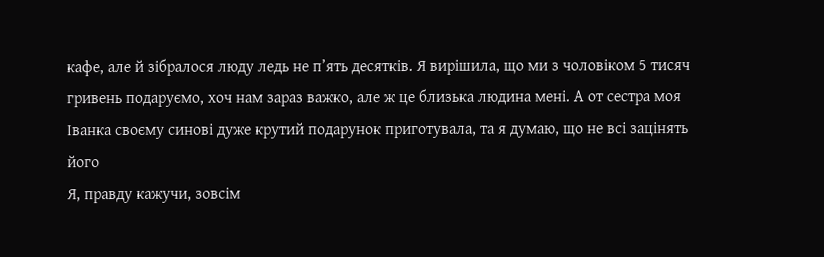кафе, але й зібралося люду ледь не п’ять десятків. Я вирішила, що ми з чоловіком 5 тисяч гривень подаруємо, хоч нам зараз важко, але ж це близька людина мені. А от сестра моя Іванка своєму синові дуже крутий подарунок приготувала, та я думаю, що не всі зацінять його
Я, правду кажучи, зовсім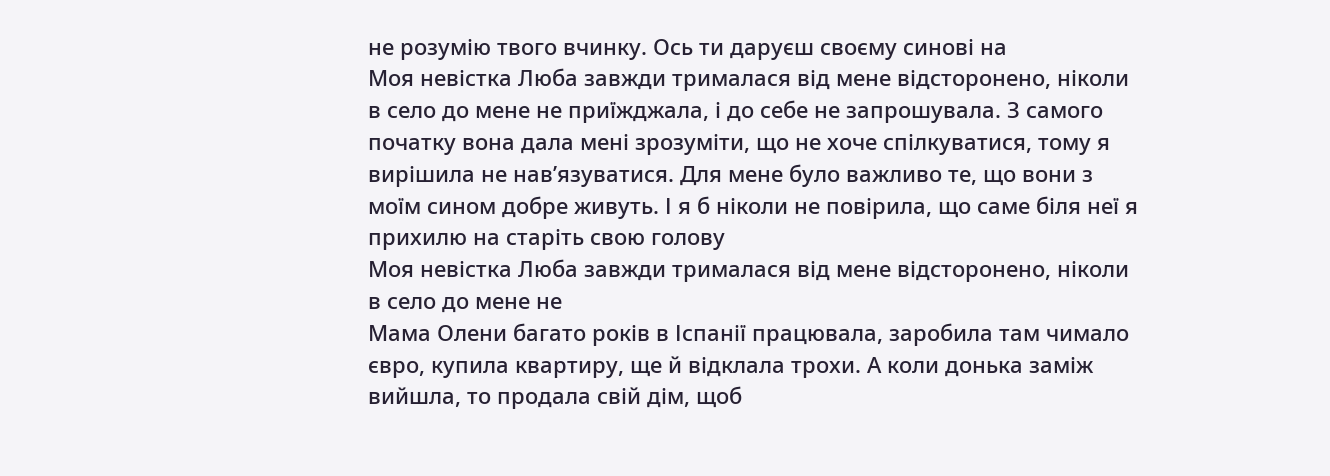не розумію твого вчинку. Ось ти даруєш своєму синові на
Моя невістка Люба завжди трималася від мене відсторонено, ніколи в село до мене не приїжджала, і до себе не запрошувала. З самого початку вона дала мені зрозуміти, що не хоче спілкуватися, тому я вирішила не нав’язуватися. Для мене було важливо те, що вони з моїм сином добре живуть. І я б ніколи не повірила, що саме біля неї я прихилю на старіть свою голову
Моя невістка Люба завжди трималася від мене відсторонено, ніколи в село до мене не
Мама Олени багато років в Іспанії працювала, заробила там чимало євро, купила квартиру, ще й відклала трохи. А коли донька заміж вийшла, то продала свій дім, щоб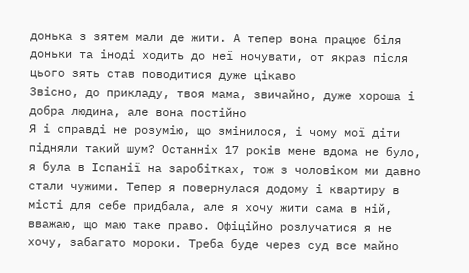донька з зятем мали де жити. А тепер вона працює біля доньки та іноді ходить до неї ночувати, от якраз після цього зять став поводитися дуже цікаво
Звісно, до прикладу, твоя мама, звичайно, дуже хороша і добра людина, але вона постійно
Я і справді не розумію, що змінилося, і чому мої діти підняли такий шум? Останніх 17 років мене вдома не було, я була в Іспанії на заробітках, тож з чоловіком ми давно стали чужими. Тепер я повернулася додому і квартиру в місті для себе придбала, але я хочу жити сама в ній, вважаю, що маю таке право. Офіційно розлучатися я не хочу, забагато мороки. Треба буде через суд все майно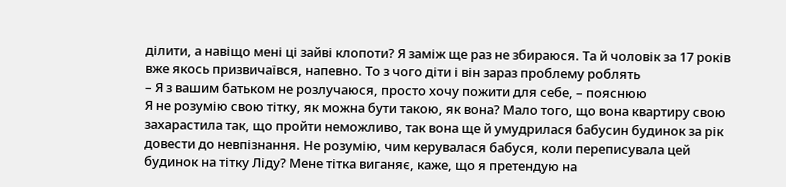ділити, а навіщо мені ці зайві клопоти? Я заміж ще раз не збираюся. Та й чоловік за 17 років вже якось призвичаївся, напевно. То з чого діти і він зараз проблему роблять
– Я з вашим батьком не розлучаюся, просто хочу пожити для себе, – пояснюю
Я не розумію свою тітку, як можна бути такою, як вона? Мало того, що вона квартиру свою захарастила так, що пройти неможливо, так вона ще й умудрилася бабусин будинок за рік довести до невпізнання. Не розумію, чим керувалася бабуся, коли переписувала цей будинок на тітку Ліду? Мене тітка виганяє, каже, що я претендую на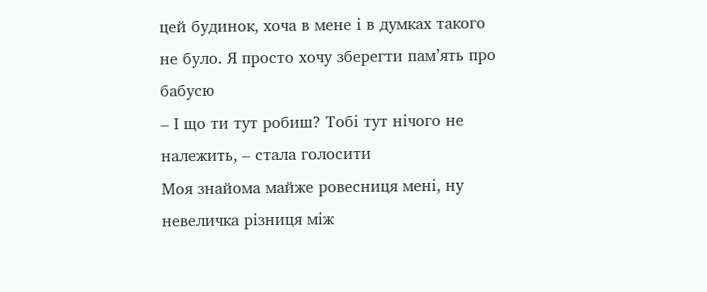цей будинок, хоча в мене і в думках такого не було. Я просто хочу зберегти пам’ять про бабусю
– І що ти тут робиш? Тобі тут нічого не належить, – стала голосити
Моя знайома майже ровесниця мені, ну невеличка різниця між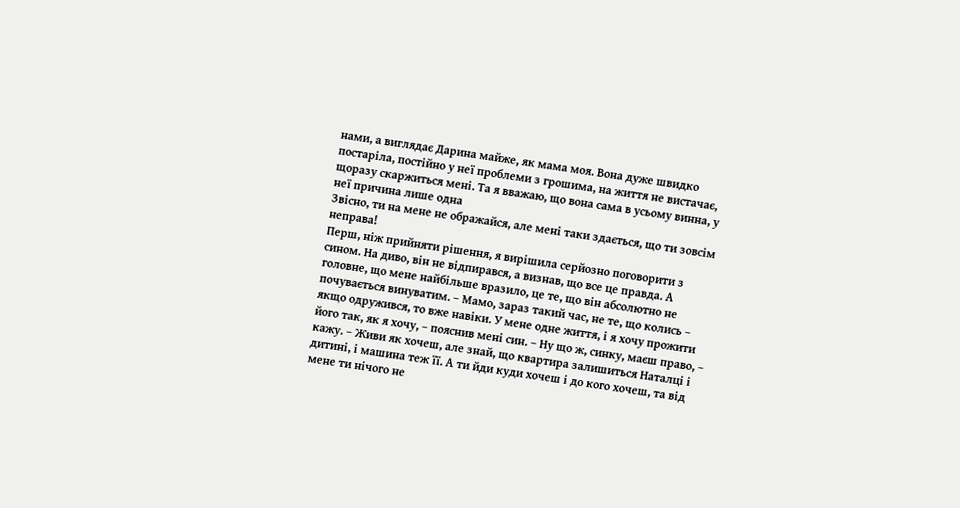нами, а виглядає Дарина майже, як мама моя. Вона дуже швидко постаріла, постійно у неї проблеми з грошима, на життя не вистачає, щоразу скаржиться мені. Та я вважаю, що вона сама в усьому винна, у неї причина лише одна
Звісно, ти на мене не ображайся, але мені таки здається, що ти зовсім неправа!
Перш, ніж прийняти рішення, я вирішила серйозно поговорити з сином. На диво, він не відпирався, а визнав, що все це правда. А головне, що мене найбільше вразило, це те, що він абсолютно не почувається винуватим. – Мамо, зараз такий час, не те, що колись – якщо одружився, то вже навіки. У мене одне життя, і я хочу прожити його так, як я хочу, – пояснив мені син. – Ну що ж, синку, маєш право, – кажу. – Живи як хочеш, але знай, що квартира залишиться Наталці і дитині, і машина теж її. А ти йди куди хочеш і до кого хочеш, та від мене ти нічого не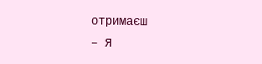отримаєш
– Я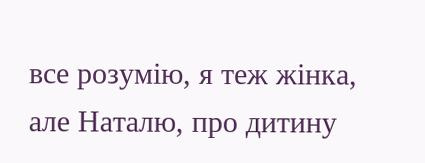все розумію, я теж жінка, але Наталю, про дитину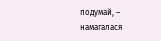подумай, – намагалася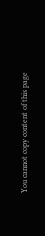You cannot copy content of this page